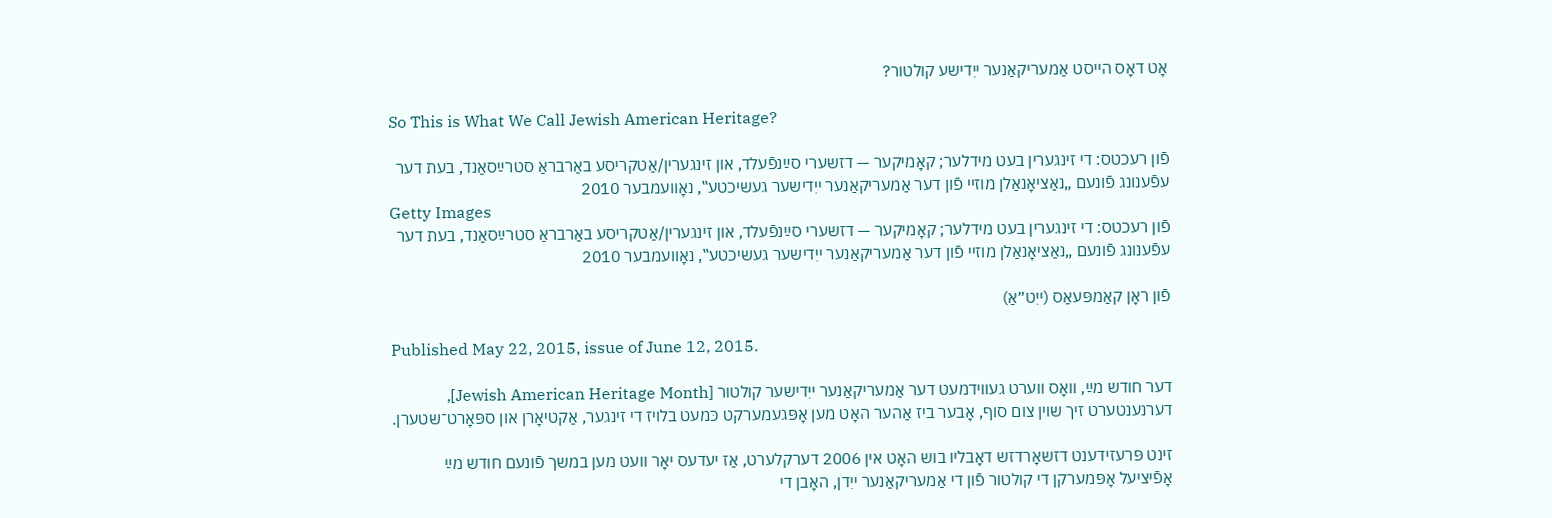אָט דאָס הייסט אַמעריקאַנער ייִדישע קולטור?

So This is What We Call Jewish American Heritage?

פֿון רעכטס: די זינגערין בעט מידלער; קאָמיקער — דזשערי סײַנפֿעלד, און זינגערין/אַטקריסע באַרבראַ סטרײַסאַנד, בעת דער עפֿענונג פֿונעם „נאַציאָנאַלן מוזיי פֿון דער אַמעריקאַנער ייִדישער געשיכטע‟, נאָוועמבער 2010
Getty Images
פֿון רעכטס: די זינגערין בעט מידלער; קאָמיקער — דזשערי סײַנפֿעלד, און זינגערין/אַטקריסע באַרבראַ סטרײַסאַנד, בעת דער עפֿענונג פֿונעם „נאַציאָנאַלן מוזיי פֿון דער אַמעריקאַנער ייִדישער געשיכטע‟, נאָוועמבער 2010

פֿון ראָן קאַמפּעאַס (ייִט״אַ)

Published May 22, 2015, issue of June 12, 2015.

דער חודש מײַ, וואָס ווערט געווידמעט דער אַמעריקאַנער ייִדישער קולטור [Jewish American Heritage Month], דערנענטערט זיך שוין צום סוף, אָבער ביז אַהער האָט מען אָפּגעמערקט כּמעט בלויז די זינגער, אַקטיאָרן און ספּאָרט־שטערן.

זינט פּרעזידענט דזשאָרדזש דאָבליו בוש האָט אין 2006 דערקלערט, אַז יעדעס יאָר וועט מען במשך פֿונעם חודש מײַ אָפֿיציעל אָפּמערקן די קולטור פֿון די אַמעריקאַנער ייִדן, האָבן די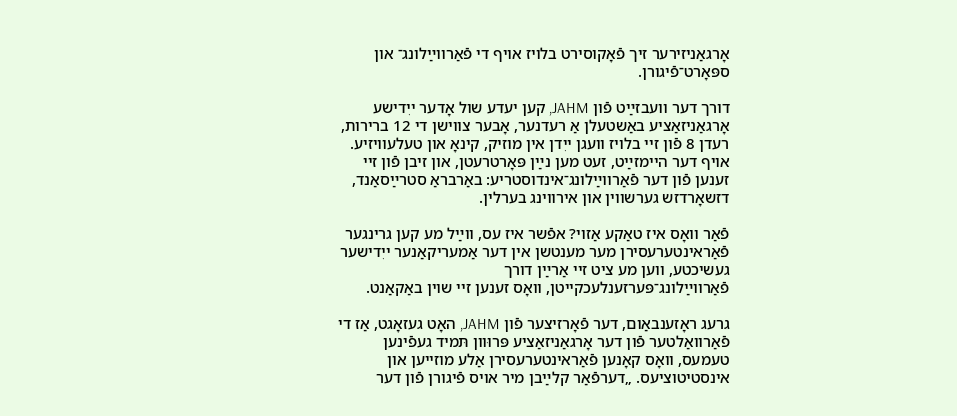אָרגאַניזירער זיך פֿאָקוסירט בלויז אויף די פֿאַרווײַלונג־ און ספּאָרט־פֿיגורן.

דורך דער וועבזײַט פֿון JAHM, קען יעדע שול אָדער ייִדישע אָרגאַניזאַציע באַשטעלן אַ רעדנער, אָבער צווישן די 12 ברירות, רעדן 8 פֿון זיי בלויז וועגן ייִדן אין מוזיק, קינאָ און טעלעוויזיע. אויף דער היימזײַט, זעט מען נײַן פּאָרטרעטן, און זיבן פֿון זיי זענען פֿון דער פֿאַרווײַלונג־אינדוסטריע: באַרבראַ סטרײַסאַנד, דזשאָרדזש גערשווין און אירווינג בערלין.

פֿאַר וואָס איז טאַקע אַזוי? אפֿשר איז עס, ווײַל מע קען גרינגער פֿאַראינטערעסירן מער מענטשן אין דער אַמעריקאַנער ייִדישער געשיכטע, ווען מע ציט זיי אַרײַן דורך פֿאַרווײַלונג־פּערזענלעכקייטן, וואָס זענען זיי שוין באַקאַנט.

גרעג ראָזענבאַום, דער פֿאָרזיצער פֿון JAHM, האָט געזאָגט, אַז די פֿאַרוואַלטער פֿון דער אָרגאַניזאַציע פּרוּוון תּמיד געפֿינען טעמעס, וואָס קאָנען פֿאַראינטערעסירן אַלע מוזייען און אינסטיטוציעס. „דערפֿאַר קלײַבן מיר אויס פֿיגורן פֿון דער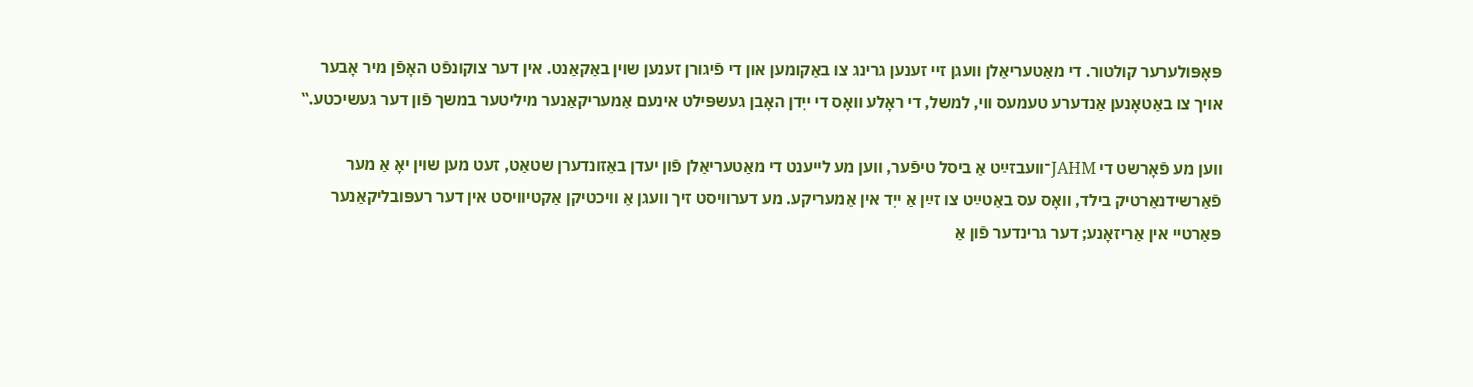פּאָפּולערער קולטור. די מאַטעריאַלן וועגן זיי זענען גרינג צו באַקומען און די פֿיגורן זענען שוין באַקאַנט. אין דער צוקונפֿט האָפֿן מיר אָבער אויך צו באַטאָנען אַנדערע טעמעס ווי, למשל, די ראָלע וואָס די ייִדן האָבן געשפּילט אינעם אַמעריקאַנער מיליטער במשך פֿון דער געשיכטע.‟

ווען מע פֿאָרשט די JAHM־וועבזײַט אַ ביסל טיפֿער, ווען מע לייענט די מאַטעריאַלן פֿון יעדן באַזונדערן שטאַט, זעט מען שוין יאָ אַ מער פֿאַרשידנאַרטיק בילד, וואָס עס באַטײַט צו זײַן אַ ייִד אין אַמעריקע. מע דערוויסט זיך וועגן אַ וויכטיקן אַקטיוויסט אין דער רעפּובליקאַנער פּאַרטיי אין אַריזאָנע; דער גרינדער פֿון אַ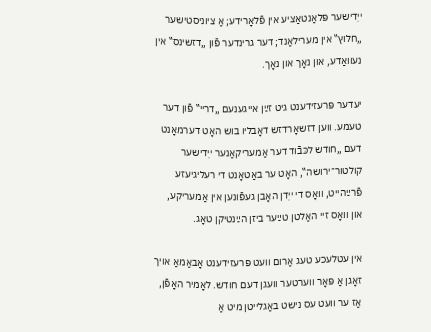ייִדישער פּלאַנטאַציע אין פֿלאָרידע; אַ ציוניסטישער „חלוץ‟ אין מערילאַנד; דער גרינדער פֿון „דזשינס‟ אין נעוואַדע, און נאָך און נאָך.

יעדער פּרעזידענט גיט זײַן אייגענעם „דריי‟ פֿון דער טעמע. ווען דזשאָרדזש דאָבליו בוש האָט דערמאָנט דעם „חודש לכּבֿוד דער אַמעריקאַנער ייִדישער קולטור־ירושה‟, האָט ער באַטאָנט די רעליגיעזע פֿרײַהייט, וואָס די ייִדן האָבן געפֿונען אין אַמעריקע, און וואָס זיי האַלטן טײַער ביזן הײַנטיקן טאָג.

אין עטלעכע טעג אַרום וועט פּרעזידענט אָבאַמאַ אויך זאָגן אַ פּאָר ווערטער וועגן דעם חודש. לאָמיר האָפֿן, אַז ער וועט עס נישט באַגלייטן מיט אַ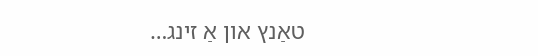טאַנץ און אַ זינג…